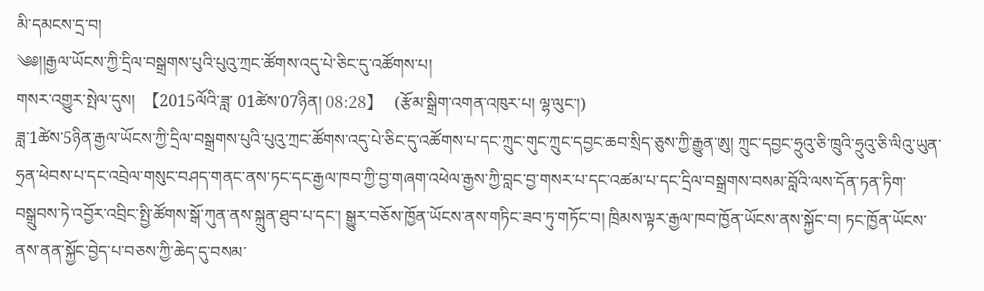མི་དམངས་དྲ་བ།
༄༅།།རྒྱལ་ཡོངས་ཀྱི་དྲིལ་བསྒྲགས་པུའི་པུའུ་ཀྲང་ཚོགས་འདུ་པེ་ཅིང་དུ་འཚོགས་པ།
གསར་འགྱུར་སྤེལ་དུས།  【2015ལོའི་ཟླ་ 01ཚེས་07ཉིན། 08:28】   (རྩོམ་སྒྲིག་འགན་འཁུར་པ། ལྷ་ལུང་།)
ཟླ་1ཚེས་5ཉིན་རྒྱལ་ཡོངས་ཀྱི་དྲིལ་བསྒྲགས་པུའི་པུའུ་ཀྲང་ཚོགས་འདུ་པེ་ཅིང་དུ་འཚོགས་པ་དང་ཀྲུང་གུང་ཀྲུང་དབྱང་ཆབ་སྲིད་ཅུས་ཀྱི་རྒྱུན་ཨུ། ཀྲུང་དབྱང་ཧྲུའུ་ཅི་ཁྲུའི་ཧྲུའུ་ཅི་ལིའུ་ཡུན་ཧྲན་ཕེབས་པ་དང་འབྲེལ་གསུང་བཤད་གནང་ནས་ཏང་དང་རྒྱལ་ཁབ་ཀྱི་བྱ་གཞག་འཕེལ་རྒྱས་ཀྱི་བླང་བྱ་གསར་པ་དང་འཚམ་པ་དང་དྲིལ་བསྒྲགས་བསམ་བློའི་ལས་དོན་ཏན་ཏིག་བསྒྲུབས་ཏེ་འབྱོར་འབྲིང་སྤྱི་ཚོགས་སྒོ་ཀུན་ནས་སྐྲུན་ཐུབ་པ་དང་། སྒྱུར་བཅོས་ཁྱོན་ཡོངས་ནས་གཏིང་ཟབ་ཏུ་གཏོང་བ། ཁྲིམས་ལྟར་རྒྱལ་ཁབ་ཁྱོན་ཡོངས་ནས་སྐྱོང་བ། ཏང་ཁྱོན་ཡོངས་ནས་ནན་སྐྱོང་བྱེད་པ་བཅས་ཀྱི་ཆེད་དུ་བསམ་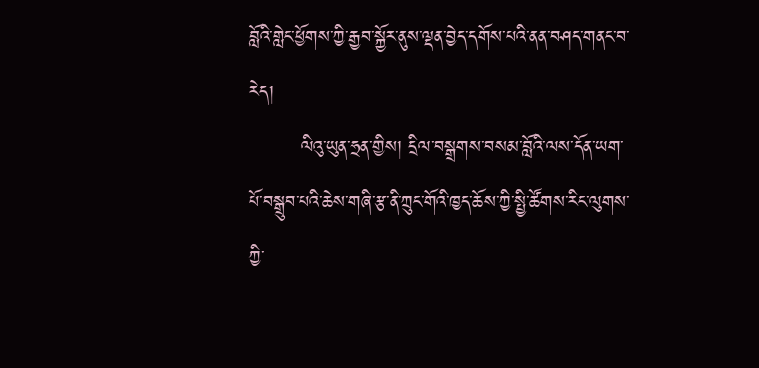བློའི་གླེང་ཕྱོགས་ཀྱི་རྒྱབ་སྐྱོར་ནུས་ལྡན་བྱེད་དགོས་པའི་ནན་བཤད་གནང་བ་རེད།
        ལིའུ་ཡུན་ཧྲན་གྱིས། དྲིལ་བསྒྲགས་བསམ་བློའི་ལས་དོན་ཡག་པོ་བསྒྲུབ་པའི་ཆེས་གཞི་རྩ་ནི་ཀྲུང་གོའི་ཁྱད་ཆོས་ཀྱི་སྤྱི་ཚོགས་རིང་ལུགས་ཀྱི་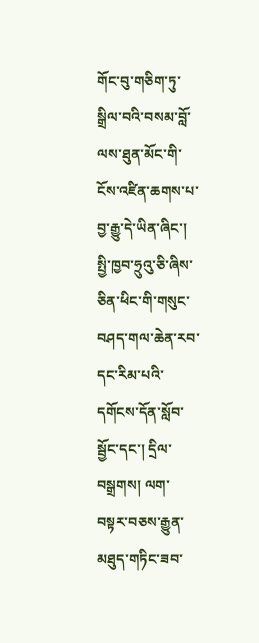གོང་བུ་གཅིག་ཏུ་སྒྲིལ་བའི་བསམ་བློ་ལས་ཐུན་མོང་གི་ངོས་འཛིན་ཆགས་པ་བྱ་རྒྱུ་དེ་ཡིན་ཞིང་། སྤྱི་ཁྱབ་ཧྲུའུ་ཅི་ཞིས་ཅིན་ཕིང་གི་གསུང་བཤད་གལ་ཆེན་རབ་དང་རིམ་པའི་དགོངས་དོན་སློབ་སྦྱོང་དང་། དྲིལ་བསྒྲགས། ལག་བསྟར་བཅས་རྒྱུན་མཐུད་གཏིང་ཟབ་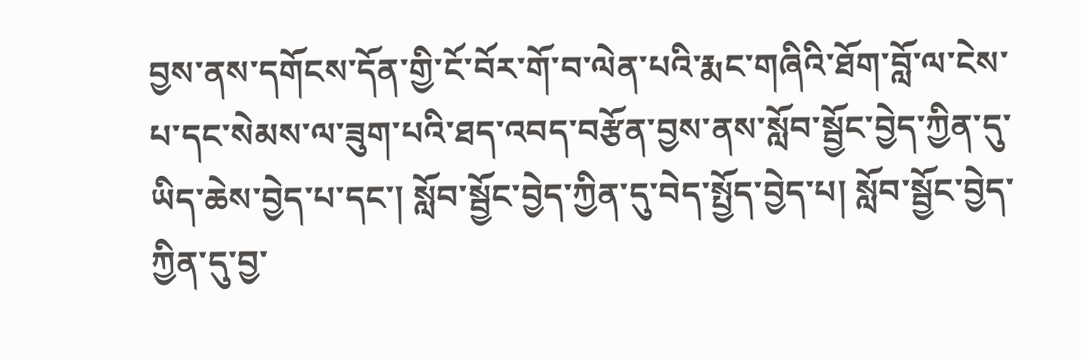བྱས་ནས་དགོངས་དོན་གྱི་ངོ་བོར་གོ་བ་ལེན་པའི་རྨང་གཞིའི་ཐོག་བློ་ལ་ངེས་པ་དང་སེམས་ལ་ཟུག་པའི་ཐད་འབད་བརྩོན་བྱས་ནས་སློབ་སྦྱོང་བྱེད་ཀྱིན་དུ་ཡིད་ཆེས་བྱེད་པ་དང་། སློབ་སྦྱོང་བྱེད་ཀྱིན་དུ་བེད་སྤྱོད་བྱེད་པ། སློབ་སྦྱོང་བྱེད་ཀྱིན་དུ་བྱ་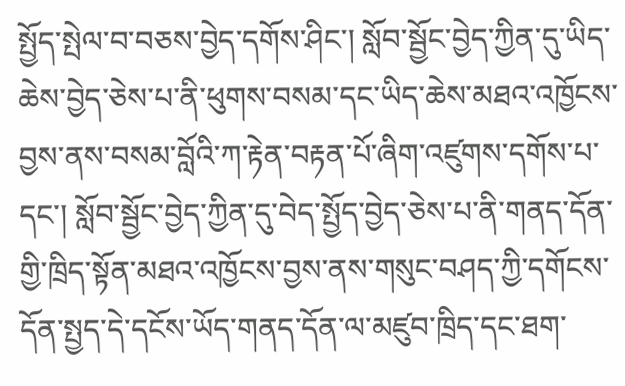སྤྱོད་སྤེལ་བ་བཅས་བྱེད་དགོས་ཤིང་། སློབ་སྦྱོང་བྱེད་ཀྱིན་དུ་ཡིད་ཆེས་བྱེད་ཅེས་པ་ནི་ཕུགས་བསམ་དང་ཡིད་ཆེས་མཐའ་འཁྱོངས་བྱས་ནས་བསམ་བློའི་ཀ་རྟེན་བརྟན་པོ་ཞིག་འཛུགས་དགོས་པ་དང་། སློབ་སྦྱོང་བྱེད་ཀྱིན་དུ་བེད་སྤྱོད་བྱེད་ཅེས་པ་ནི་གནད་དོན་གྱི་ཁྲིད་སྟོན་མཐའ་འཁྱོངས་བྱས་ནས་གསུང་བཤད་ཀྱི་དགོངས་དོན་སྤྱད་དེ་དངོས་ཡོད་གནད་དོན་ལ་མཛུབ་ཁྲིད་དང་ཐག་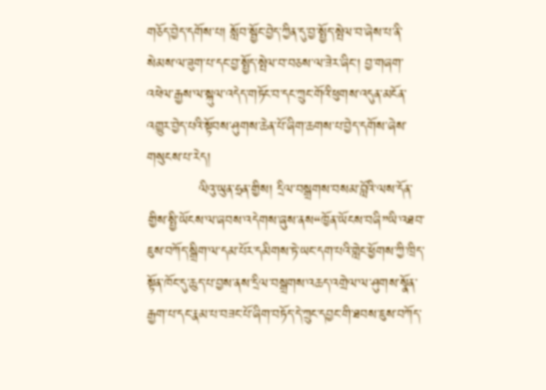གཅོད་བྱེད་དགོས་པ། སློབ་སྦྱོང་བྱེད་ཀྱིན་དུ་བྱ་སྤྱོད་སྤེལ་བ་ཞེས་པ་ནི་སེམས་ལ་ཟུག་པ་དང་བྱ་སྤྱོད་སྤེལ་བ་བཅས་ལ་ཟེར་ཞིང་། བྱ་གཞག་འཕེལ་རྒྱས་ལ་སྐུལ་འདེད་གཏོང་བ་དང་ཀྲུང་གོའི་ཕུགས་འདུན་མངོན་འགྱུར་བྱེད་པའི་སྟོབས་ཤུགས་ཆེན་པོ་ཞིག་ཆགས་པ་བྱེད་དགོས་ཞེས་གསུངས་པ་རེད།
           ལིའུ་ཡུན་ཧྲན་གྱིས། དྲིལ་བསྒྲགས་བསམ་བློའི་ལས་དོན་གྱིས་སྤྱི་ཡོངས་ལ་ཞབས་འདེགས་ཞུས་ནས“ཁྱོན་ཡོངས་བཞི”ཡི་འཐབ་ཇུས་བཀོད་སྒྲིག་ལ་དམ་པོར་དམིགས་ཏེ་ཡང་དག་པའི་གླེང་ཕྱོགས་ཀྱི་ཁྲིད་སྟོན་ཁོང་དུ་ཆུད་པ་བྱས་ནས་དྲིལ་བསྒྲགས་འཆད་འགྲེལ་ལ་ཤུགས་སྣོན་རྒྱག་པ་དང་རྣམ་པ་བཟང་པོ་ཞིག་བཏོད་དེ་ཀྲུང་དབྱང་གི་ཐབས་ཇུས་བཀོད་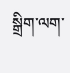སྒྲིག་ལག་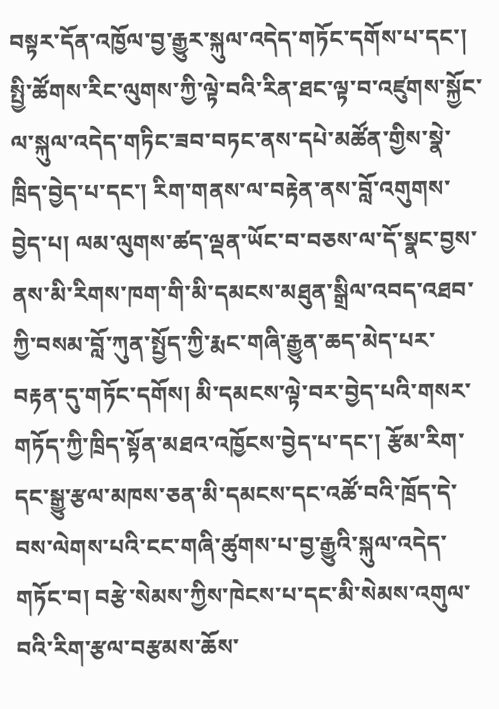བསྟར་དོན་འཁྱོལ་བྱ་རྒྱུར་སྐུལ་འདེད་གཏོང་དགོས་པ་དང་། སྤྱི་ཚོགས་རིང་ལུགས་ཀྱི་ལྟེ་བའི་རིན་ཐང་ལྟ་བ་འཛུགས་སྐྱོང་ལ་སྐུལ་འདེད་གཏིང་ཟབ་བཏང་ནས་དཔེ་མཚོན་གྱིས་སྣེ་ཁྲིད་བྱེད་པ་དང་། རིག་གནས་ལ་བརྟེན་ནས་བློ་འགུགས་བྱེད་པ། ལམ་ལུགས་ཚད་ལྡན་ཡོང་བ་བཅས་ལ་དོ་སྣང་བྱས་ནས་མི་རིགས་ཁག་གི་མི་དམངས་མཐུན་སྒྲིལ་འབད་འཐབ་ཀྱི་བསམ་བློ་ཀུན་སྤྱོད་ཀྱི་རྨང་གཞི་རྒྱུན་ཆད་མེད་པར་བརྟན་དུ་གཏོང་དགོས། མི་དམངས་ལྟེ་བར་བྱེད་པའི་གསར་གཏོད་ཀྱི་ཁྲིད་སྟོན་མཐའ་འཁྱོངས་བྱེད་པ་དང་། རྩོམ་རིག་དང་སྒྱུ་རྩལ་མཁས་ཅན་མི་དམངས་དང་འཚོ་བའི་ཁྲོད་དེ་བས་ལེགས་པའི་ངང་གཞི་ཚུགས་པ་བྱ་རྒྱུའི་སྐུལ་འདེད་གཏོང་བ། བརྩེ་སེམས་ཀྱིས་ཁེངས་པ་དང་མི་སེམས་འགུལ་བའི་རིག་རྩལ་བརྩམས་ཆོས་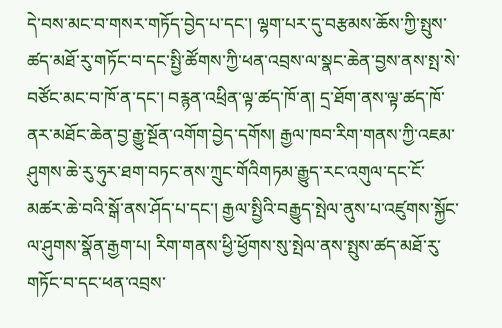དེ་བས་མང་བ་གསར་གཏོད་བྱེད་པ་དང་། ལྷག་པར་དུ་བརྩམས་ཆོས་ཀྱི་སྤུས་ཚད་མཐོ་རུ་གཏོང་བ་དང་སྤྱི་ཚོགས་ཀྱི་ཕན་འབྲས་ལ་སྣང་ཆེན་བྱས་ནས་སྤ་སེ་བཙོང་མང་བ་ཁོ་ན་དང་། བརྙན་འཕྲིན་ལྟ་ཚད་ཁོ་ན། དྲ་ཐོག་ནས་ལྟ་ཚད་ཁོ་ནར་མཐོང་ཆེན་བྱ་རྒྱུ་སྔོན་འགོག་བྱེད་དགོས། རྒྱལ་ཁབ་རིག་གནས་ཀྱི་འཇམ་ཤུགས་ཆེ་རུ་ཧུར་ཐག་བཏང་ནས་ཀྲུང་གོའིགཏམ་རྒྱུད་རང་འགུལ་དང་ངོ་མཚར་ཆེ་བའི་སྒོ་ནས་ཤོད་པ་དང་། རྒྱལ་སྤྱིའི་བརྒྱུད་སྤེལ་ནུས་པ་འཛུགས་སྐྱོང་ལ་ཤུགས་སྣོན་རྒྱག་པ། རིག་གནས་ཕྱི་ཕྱོགས་སུ་སྤེལ་ནས་སྤུས་ཚད་མཐོ་རུ་གཏོང་བ་དང་ཕན་འབྲས་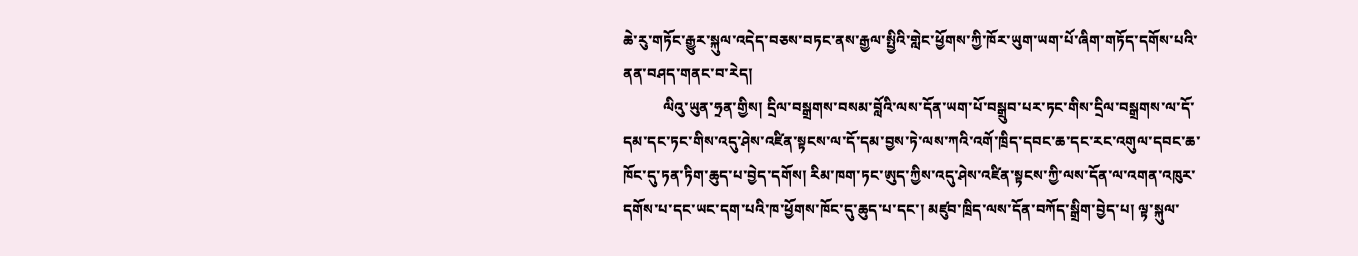ཆེ་རུ་གཏོང་རྒྱུར་སྐུལ་འདེད་བཅས་བཏང་ནས་རྒྱལ་སྤྱིའི་གླེང་ཕྱོགས་ཀྱི་ཁོར་ཡུག་ཡག་པོ་ཞིག་གཏོད་དགོས་པའི་ནན་བཤད་གནང་བ་རེད།
           ལིའུ་ཡུན་ཧྲན་གྱིས། དྲིལ་བསྒྲགས་བསམ་བློའི་ལས་དོན་ཡག་པོ་བསྒྲུབ་པར་ཏང་གིས་དྲིལ་བསྒྲགས་ལ་དོ་དམ་དང་ཏང་གིས་འདུ་ཤེས་འཛིན་སྟངས་ལ་དོ་དམ་བྱས་ཏེ་ལས་ཀའི་འགོ་ཁྲིད་དབང་ཆ་དང་རང་འགུལ་དབང་ཆ་ཁོང་དུ་ཏན་ཏིག་ཆུད་པ་བྱེད་དགོས། རིམ་ཁག་ཏང་ཨུད་ཀྱིས་འདུ་ཤེས་འཛིན་སྟངས་ཀྱི་ལས་དོན་ལ་འགན་འཁུར་དགོས་པ་དང་ཡང་དག་པའི་ཁ་ཕྱོགས་ཁོང་དུ་ཆུད་པ་དང་། མཛུབ་ཁྲིད་ལས་དོན་བཀོད་སྒྲིག་བྱེད་པ། ལྟ་སྐུལ་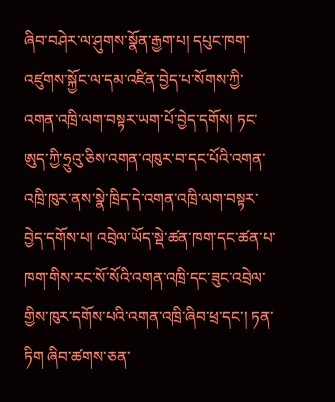ཞིབ་བཤེར་ལ་ཤུགས་སྣོན་རྒྱག་པ། དཔུང་ཁག་འཛུགས་སྐྱོང་ལ་དམ་འཛིན་བྱེད་པ་སོགས་ཀྱི་འགན་འཁྲི་ལག་བསྟར་ཡག་པོ་བྱེད་དགོས། ཏང་ཨུད་ཀྱི་ཧྲུའུ་ཅིས་འགན་འཁུར་བ་དང་པོའི་འགན་འཁྲི་ཁུར་ནས་སྣེ་ཁྲིད་དེ་འགན་འཁྲི་ལག་བསྟར་བྱེད་དགོས་པ། འབྲེལ་ཡོད་སྡེ་ཚན་ཁག་དང་ཚན་པ་ཁག་གིས་རང་སོ་སོའི་འགན་འཁྲི་དང་ཟུང་འབྲེལ་གྱིས་ཁུར་དགོས་པའི་འགན་འཁྲི་ཞིབ་ཕྲ་དང་། ཏན་ཏིག ཞིབ་ཚགས་ཅན་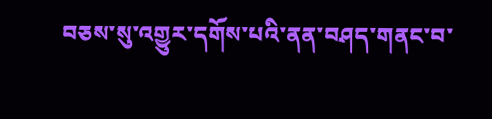བཅས་སུ་འགྱུར་དགོས་པའི་ནན་བཤད་གནང་བ་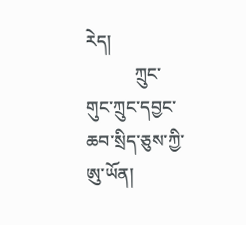རེད།
           ཀྲུང་གུང་ཀྲུང་དབྱང་ཆབ་སྲིད་ཅུས་ཀྱི་ཨུ་ཡོན།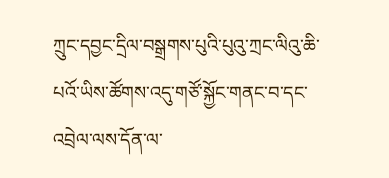ཀྲུང་དབྱང་དྲིལ་བསྒྲགས་པུའི་པུའུ་ཀྲང་ལིའུ་ཆི་པའོ་ཡིས་ཚོགས་འདུ་གཙོ་སྐྱོང་གནང་བ་དང་འབྲེལ་ལས་དོན་ལ་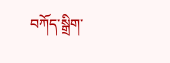བཀོད་སྒྲིག་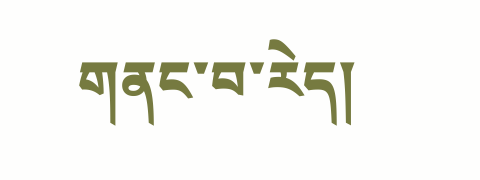གནང་བ་རེད།